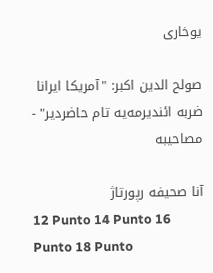یوخاری

صولح الدین اکبر: "آمریکا ایرانا ضربه ائندیرمه‌یه تام حاضردیر" - مصاحیبه

آنا صحیفه رپورتاژ
12 Punto 14 Punto 16 Punto 18 Punto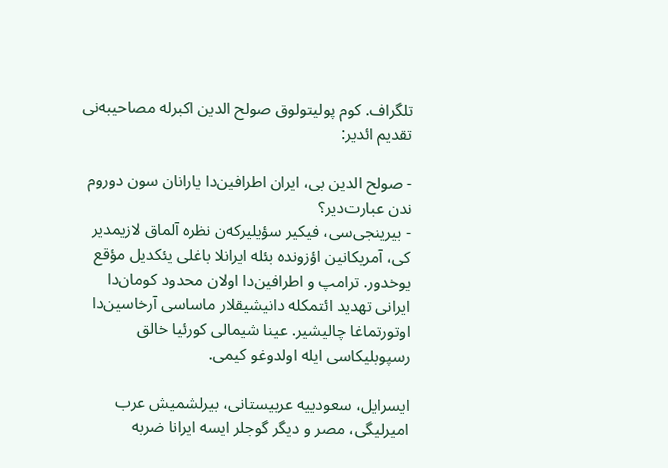تلگراف. کوم پولیتولوق صولح الدین اکبرله مصاحیبه‌نی تقدیم ائدیر:

- صولح الدین بی، ایران اطرافین‌دا یارانان سون دوروم ندن عبارت‌دیر؟
- بیرینجی‌سی، فیکیر سؤیلیرکه‌ن نظره آلماق لازیمدیر کی، آمریکانین اؤزونده بئله ایرانلا باغلی یئکدیل مؤقع یوخدور. ترامپ و اطرافین‌دا اولان محدود کومان‌دا ایرانی تهدید ائتمکله دانیشیقلار ماساسی آرخاسین‌دا اوتورتماغا چالیشیر. عینا شیمالی کورئیا خالق رسپوبلیکاسی ایله اولدوغو کیمی.

ایسرایل، سعودییه عربیستانی، بیرلشمیش عرب امیرلیگی، مصر و دیگر گوجلر ایسه ایرانا ضربه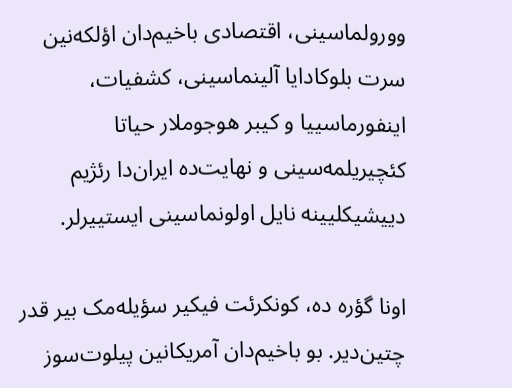وورولماسینی، اقتصادی باخیم‌دان اؤلکه‌نین سرت بلوکادایا آلینماسینی، کشفیات، اینفورماسییا و کیبر هوجوملار حیاتا کئچیریلمه‌سینی و نهایت‌ده ایران‌دا رئژیم دییشیکلیینه نایل اولونماسینی ایستییرلر.

اونا گؤره ده، کونکرئت فیکیر سؤیله‌مک بیر قدر چتین‌دیر. بو باخیم‌دان آمریکانین پیلوت‌سوز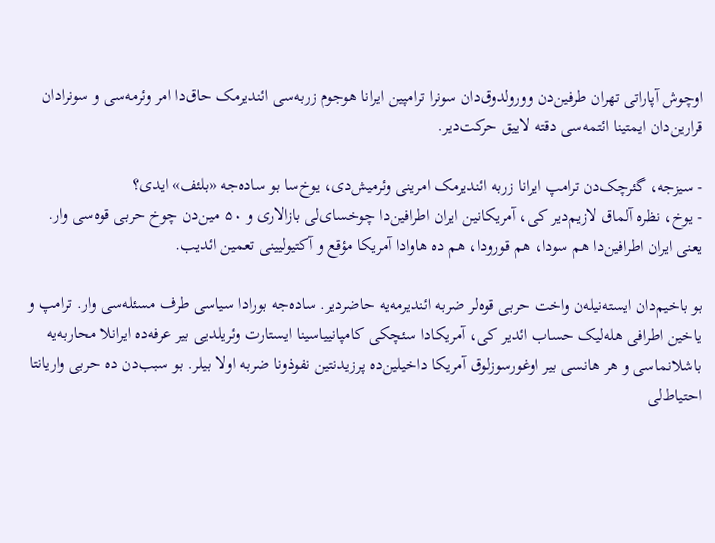اوچوش آپاراتی تهران طرفین‌دن وورولدوق‌دان سونرا ترامپین ایرانا هوجوم زربه‌سی ائندیرمک حاق‌دا امر وئرمه‌سی و سونرادان قرارین‌دان ایمتینا ائتمه‌سی دقته لاییق حرکت‌دیر.

- سیزجه، گئرچک‌دن ترامپ ایرانا زربه ائندیرمک امرینی وئرمیش‌دی، یوخ‌سا بو ساده‌جه «بلئف» ایدی؟
- یوخ، نظره آلماق لازیم‌دیر کی، آمریکانین ایران اطرافین‌دا چوخسای‌لی بازالاری و ۵۰ مین‌دن چوخ حربی قوه‌سی وار. یعنی ایران اطرافین‌دا هم سودا، هم قورودا، هم ده هاوادا آمریکا مؤقع و آکتیولیینی تعمین ائدیب.

بو باخیم‌دان ایسته‌نیله‌ن واخت حربی قوه‌لر ضربه ائندیرمه‌یه حاضردیر. ساده‌جه بورادا سیاسی طرف مسئله‌سی وار. ترامپ و یاخین اطرافی هله‌لیک حساب ائدیر کی، آمریکادا سئچکی کامپانییاسینا ایستارت وئریلدیی بیر عرفه‌ده ایرانلا محاربه‌یه باشلانماسی و هر هانسی بیر اوغورسوزلوق آمریکا داخیلین‌ده پرزیدنتین نفوذونا ضربه اولا بیلر. بو سبب‌دن ده حربی واریانتا احتیاط‌لی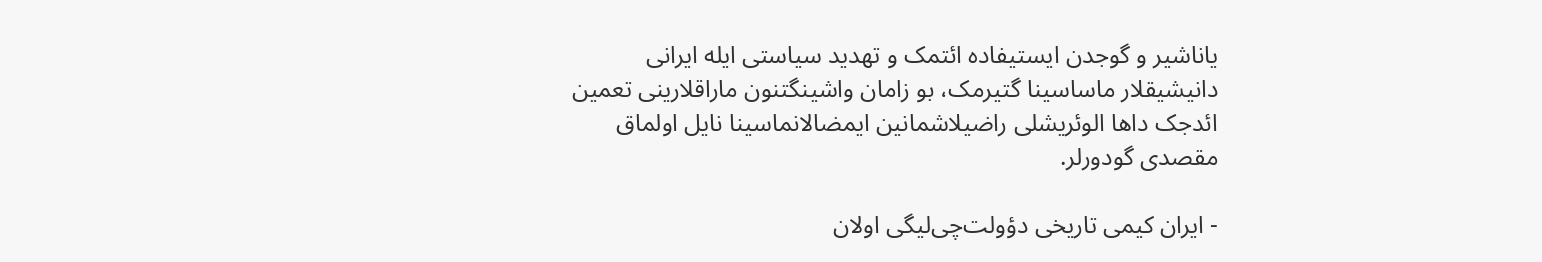یاناشیر و گوجدن ایستیفاده ائتمک و تهدید سیاستی ایله ایرانی دانیشیقلار ماساسینا گتیرمک، بو زامان واشینگتنون ماراقلارینی تعمین ائد‌جک داها الوئریشلی راضیلاشمانین ایمضالانماسینا نایل اولماق مقصدی گودورلر.

- ایران کیمی تاریخی دؤولت‌چی‌لیگی اولان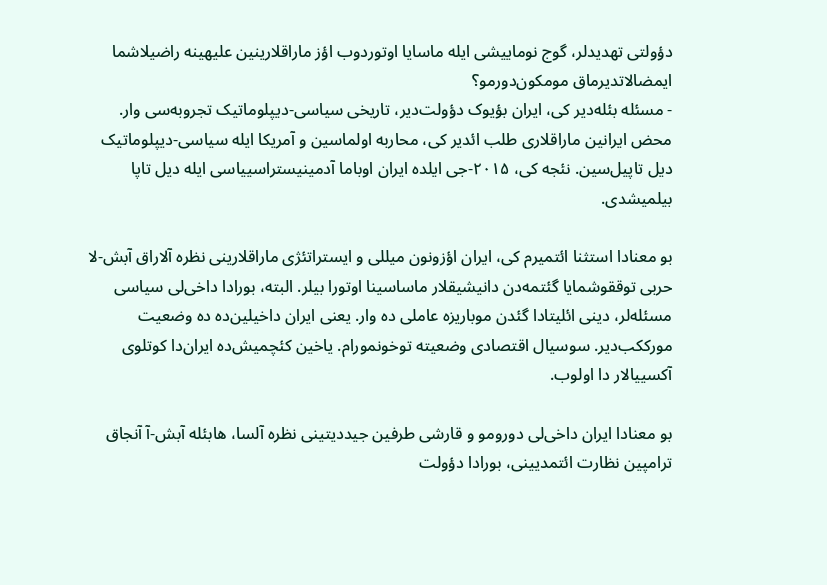دؤولتی تهدیدلر، گوج نوماییشی ایله ماسایا اوتوردوب اؤز ماراقلارینین علیهینه راضیلاشما ایمضالاتدیرماق مومکون‌دورمو؟
- مسئله بئله‌دیر کی، ایران بؤیوک دؤولت‌دیر، تاریخی سیاسی-دیپلوماتیک تجروبه‌سی وار. محض ایرانین ماراقلاری طلب ائدیر کی، محاربه اولماسین و آمریکا ایله سیاسی-دیپلوماتیک دیل تاپیل‌سین. نئجه کی، ۲۰۱۵-جی ایلده ایران اوباما آدمینیستراسییاسی ایله دیل تاپا بیلمیشدی.

بو معنادا استثنا ائتمیرم کی، ایران اؤزونون میللی و ایستراتئژی ماراقلارینی نظره آلاراق آبش-لا حربی توققوشمایا گئتمه‌دن دانیشیقلار ماساسینا اوتورا بیلر. البته، بورادا داخی‌لی سیاسی مسئله‌لر، دینی ائلیتادا گئدن موباریزه عاملی ده وار. یعنی ایران داخیلین‌ده ده وضعیت مورککب‌دیر. سوسیال اقتصادی وضعیته توخونمورام. یاخین کئچمیش‌ده ایران‌دا کوتلوی آکسییالار دا اولوب.

بو معنادا ایران داخی‌لی دورومو و قارشی طرفین جیددیتینی نظره آلسا، هابئله آبش-آ آنجاق ترامپین نظارت ائتمدیینی، بورادا دؤولت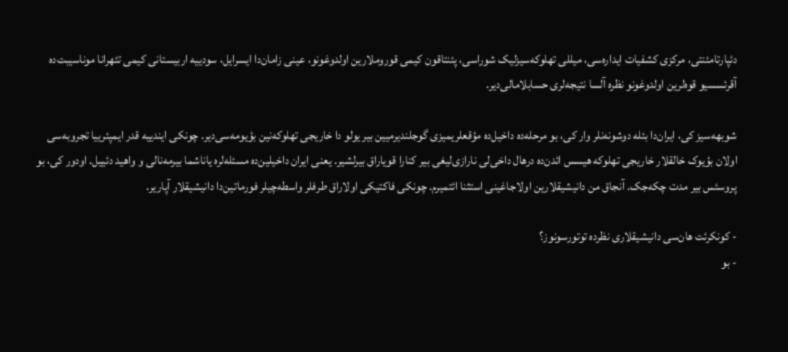دئپارتامئنتی، مرکزی کشفیات ایداره‌سی، میللی تهلوکه‌سیزلیک شوراسی، پئنتاقون کیمی قوروملارین اولدوغونو، عینی زامان‌دا ایسرایل، سودییه اربیستانی کیمی تئهرانا موناسیبت‌ده آقرئسسیو قوه‌لرین اولدوغونو نظره آلسا نتیجه‌لری حسابلامالی‌دیر.

شوبهه‌سیز کی، ایران‌دا بئله دوشونه‌نلر وار کی، بو مرحله‌ده داخیل‌ده مؤقعلریمیزی گوجلندیرمیین بیر یولو دا خاریجی تهلوکه‌نین بؤیومه‌سی‌دیر. چونکی ایندییه قدر ایمپئرییا تجروبه‌سی اولان بؤیوک خالقلار خاریجی تهلوکه هیسس ائد‌ن‌ده درهال داخی‌لی نارازی‌لیغی بیر کنارا قویاراق بیرلشیر. یعنی ایران داخیلین‌ده مسئله‌لره یاناشما بیرمه‌نالی و واهید دئییل. اودور کی، بو پروسئس بیر مدت چکه‌جک. آنجاق من دانیشیقلارین اولاجاغینی استثنا ائتمیرم. چونکی فاکتیکی اولاراق طرفلر واسطه‌چیلر فورماتین‌دا دانیشیقلار آپاریر.

- کونکرئت هان‌سی دانیشیقلاری نظرده توتورسونوز؟
- بو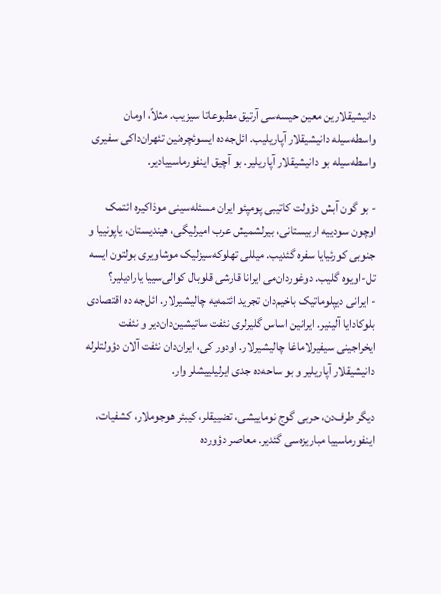دانیشیقلارین معین حیسه‌سی آرتیق مطبوعاتا سیزیب. مثلاً، اومان واسطه‌سیله دانیشیقلار آپاریلیب. ائل‌جه‌ده ایسوئچره‌نین تئهران‌داکی سفیری واسطه‌سیله بو دانیشیقلار آپاریلیر. بو آچیق اینفورماسییادیر.

- بو گون آبش دؤولت کاتیبی پومپئو ایران مسئله‌سینی موذاکیره ائتمک اوچون سودییه اربیستانی، بیرلشمیش عرب امیرلیگی، هیندیستان، یاپونییا و جنوبی کورئیایا سفره گئدیب. میللی تهلوکه‌سیزلیک موشاویری بولتون ایسه تل-اویوه گلیب. دوغوردان‌می ایرانا قارشی قلوبال کوالی‌سییا یارادیلیر؟
- ایرانی دیپلوماتیک باخیم‌دان تجرید ائتمه‌یه چالیشیرلار. ائل‌جه ده اقتصادی بلوکادایا آلینیر. ایرانین اساس گلیرلری نئفت ساتیشین‌دان‌دیر و نئفت ایخراجینی سیفیرلاماغا چالیشیرلار. اودور کی، ایران‌دان نئفت آلان دؤولتلرله دانیشیقلار آپاریلیر و بو ساحه‌ده جدی ایرلیلییشلر وار.

دیگر طرف‌دن، حربی گوج نوماییشی، تضییقلر، کیبئر هوجوملار، کشفیات، اینفورماسییا مباریزه‌سی گئدیر. معاصر دؤورده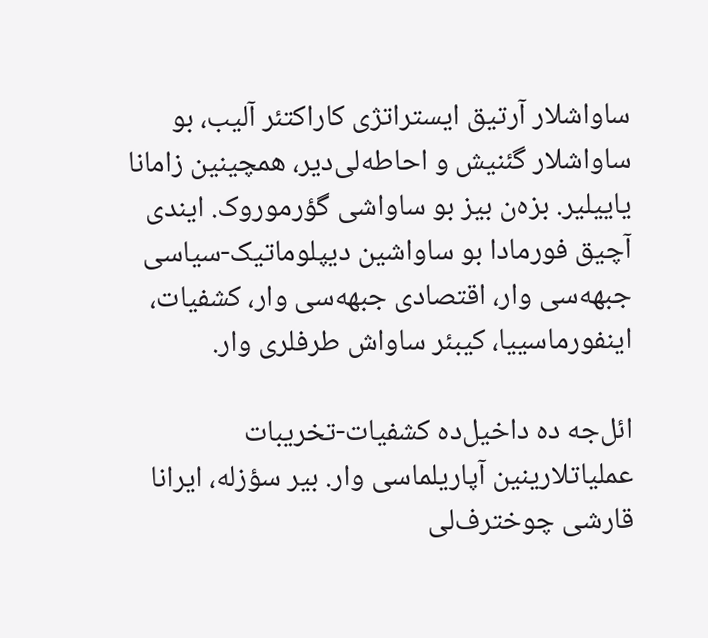ساواشلار آرتیق ایستراتژی کاراکتئر آلیب، بو ساواشلار گئنیش و احاطه‌لی‌دیر، همچینین زامانا یاییلیر. بزه‌ن بیز بو ساواشی گؤرموروک. ایندی آچیق فورمادا بو ساواشین دیپلوماتیک-سیاسی جبهه‌سی وار، اقتصادی جبهه‌سی وار، کشفیات، اینفورماسییا، کیبئر ساواش طرفلری وار.

ائل‌جه ده داخیل‌ده کشفیات-تخریبات عملیاتلارینین آپاریلماسی وار. بیر سؤزله، ایرانا قارشی چوخترف‌لی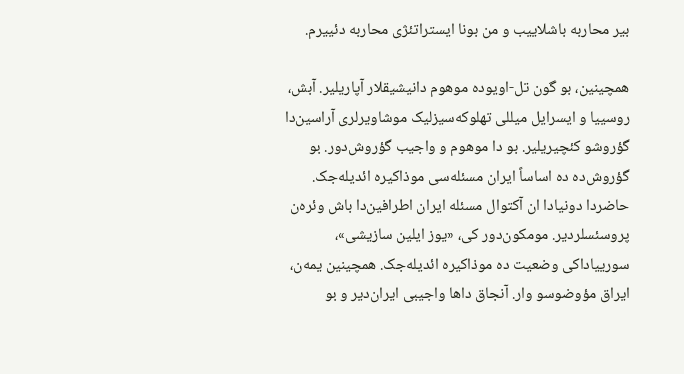بیر محاربه باشلاییب و من بونا ایستراتئژی محاربه دئییرم.

همچینین، بو گون تل-اویوده موهوم دانیشیقلار آپاریلیر. آبش، روسییا و ایسرایل میللی تهلوکه‌سیزلیک موشاویرلری آراسین‌دا گؤروشو کئچیریلیر. بو دا موهوم و واجیب گؤروش‌دور. بو گؤروش‌ده ده اساساً ایران مسئله‌سی موذاکیره ائدیله‌جک. حاضردا دونیادا ان آکتوال مسئله ایران اطرافین‌دا باش وئره‌ن پروسئسلردیر. مومکون‌دور کی، «یوز ایلین سازیشی»، سورییاداکی وضعیت ده موذاکیره ائدیله‌جک. همچینین یمه‌ن، ایراق مؤوضوسو وار. آنجاق داها واجیبی ایران‌دیر و بو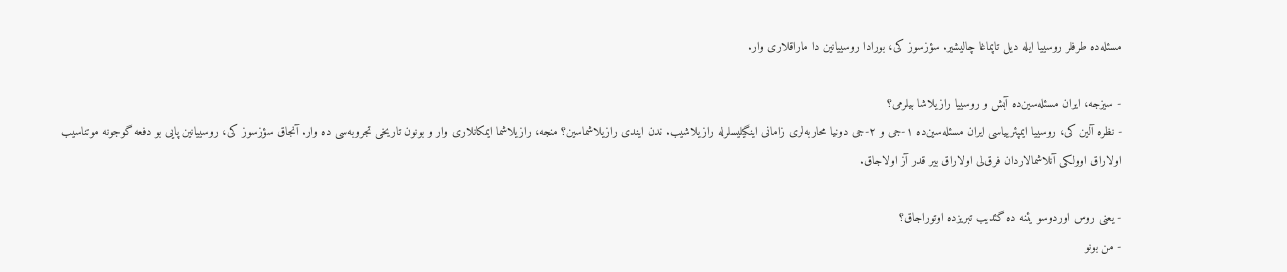مسئله‌ده طرفلر روسییا ایله دیل تاپماغا چالیشیر. سؤزسوز کی، بورادا روسییانین دا ماراقلاری وار.

- سیزجه، ایران مسئله‌سین‌ده آبش و روسییا رازیلاشا بیلرمی؟
- نظره آلین کی، روسییا ایمپئرییاسی ایران مسئله‌سین‌ده ۱-جی و ۲-جی دونیا محاربه‌لری زامانی اینگیلیسلرله رازیلاشیب. ندن ایندی رازیلاشماسین؟ منجه، رازیلاشما ایمکانلاری وار و بونون تاریخی تجروبه‌سی ده وار. آنجاق سؤزسوز کی، روسییانین پایی بو دفعه گوجونه موتناسیب اولاراق اوولکی آنلاشمالاردان فرق‌لی اولاراق بیر قدر آز اولاجاق.

- یعنی روس اوردوسو یئنه ده گئدیب تبریزده اوتوراجاق؟
- من بونو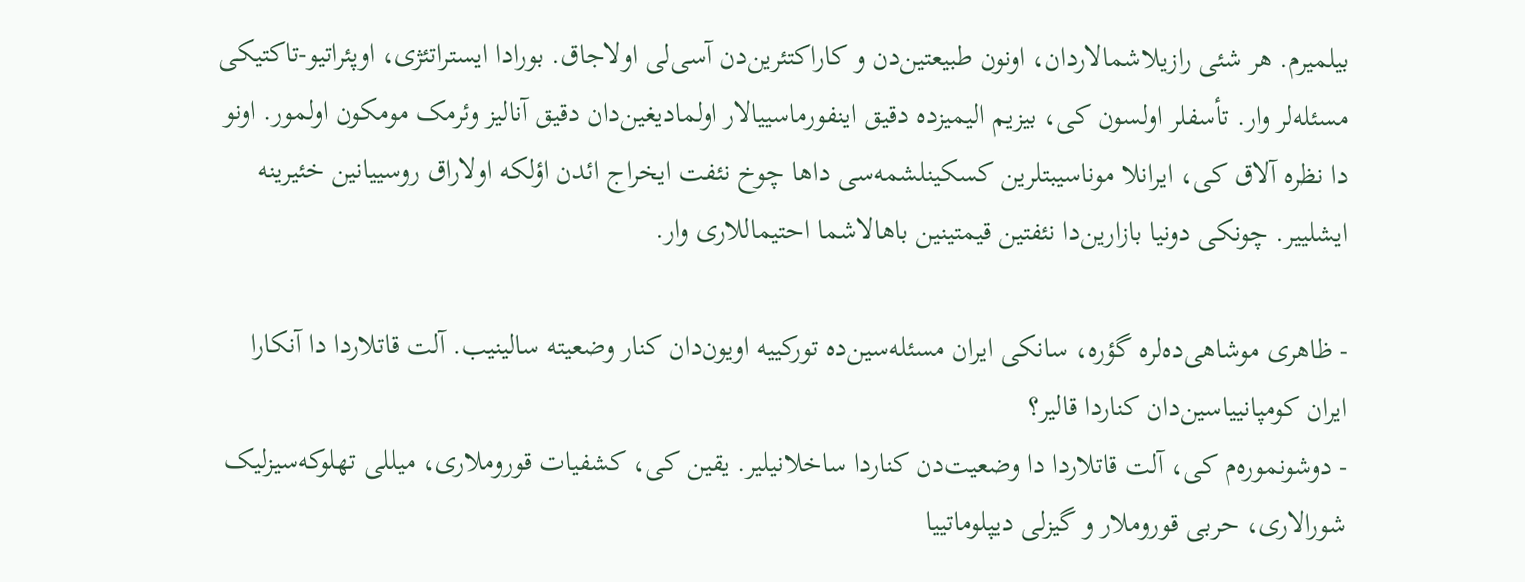بیلمیرم. هر شئی رازیلاشمالاردان، اونون طبیعتین‌دن و کاراکتئرین‌دن آسی‌لی اولاجاق. بورادا ایستراتئژی، اوپئراتیو-تاکتیکی مسئله‌لر وار. تأسفلر اولسون کی، بیزیم الیمیزده دقیق اینفورماسییالار اولمادیغین‌دان دقیق آنالیز وئرمک مومکون اولمور. اونو دا نظره آلاق کی، ایرانلا موناسیبتلرین کسکینلشمه‌سی داها چوخ نئفت ایخراج ائد‌ن اؤلکه اولاراق روسییانین خئیرینه ایشلییر. چونکی دونیا بازارین‌دا نئفتین قیمتینین باهالاشما احتیماللاری وار.

- ظاهری موشاهی‌ده‌لره گؤره، سانکی ایران مسئله‌سین‌ده تورکییه اویون‌دان کنار وضعیته سالینیب. آلت قاتلاردا دا آنکارا ایران کومپانییاسین‌دان کناردا قالیر؟
- دوشونموره‌م کی، آلت قاتلاردا دا وضعیت‌دن کناردا ساخلانیلیر. یقین کی، کشفیات قوروملاری، میللی تهلوکه‌سیزلیک شورالاری، حربی قوروملار و گیزلی دیپلوماتییا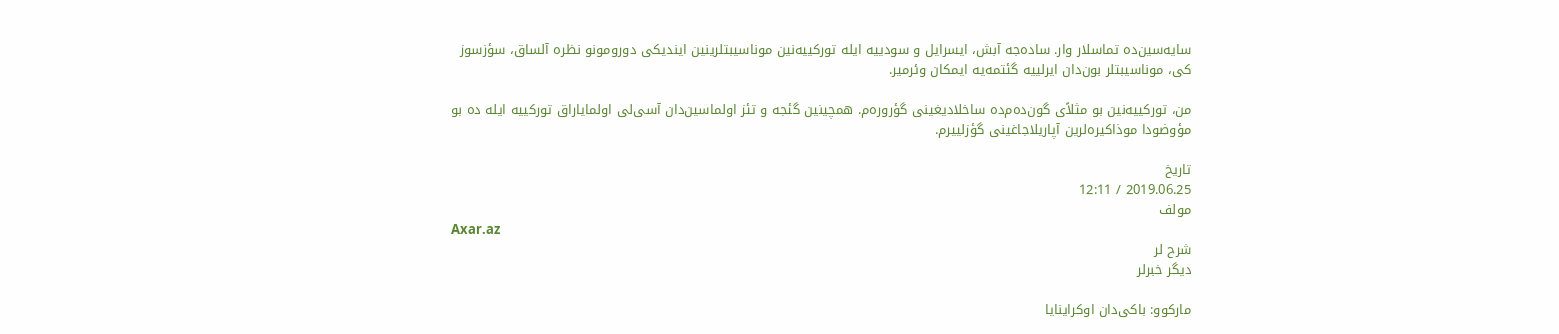سایه‌سین‌ده تماسلار وار. ساده‌جه آبش، ایسرایل و سودییه ایله تورکییه‌نین موناسیبتلرینین ایندیکی دورومونو نظره آلساق، سؤزسوز کی، موناسیبتلر بون‌دان ایر‌لییه گئتمه‌یه ایمکان وئرمیر.

من، تورکییه‌نین بو مثلاًی گون‌ده‌م‌ده ساخلادیغینی گؤروره‌م. همچینین گئجه و تئز اولماسین‌دان آسی‌لی اولمایاراق تورکییه ایله ده بو مؤوضودا موذاکیره‌لرین آپاریلاجاغینی گؤزلییرم.

تاریخ
2019.06.25 / 12:11
مولف
Axar.az
شرح لر
دیگر خبرلر

مارکوو: باکی‌دان اوکراینایا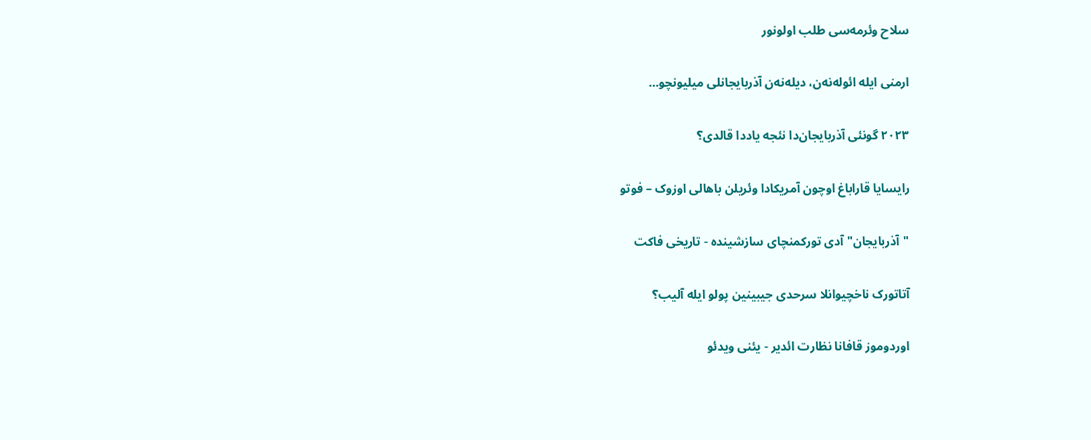سلاح وئرمه‌سی طلب اولونور

ارمنی ایله ائوله‌نه‌ن، دیله‌نه‌ن آذربایجانلی میلیونچو…

۲۰۲۳ گونئی آذربایجان‌دا نئجه یاددا قالدی؟

رایسایا قاراباغ اوچون آمریکادا وئریلن باهالی اوزوک – فوتو

"آذربایجان" آدی تورکمنچای سازشینده - تاریخی فاکت

آتاتورک ناخچیوانلا سرحدی جیبینین پولو ایله آلیب؟

اوردوموز قافانا نظارت ائدیر - یئنی ویدئو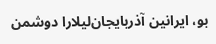بو، ایرانین آذربایجان‌لیلارا دوشمن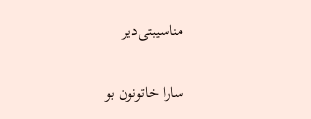مناسیبتی‌دیر

سارا خاتونون بو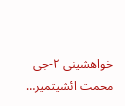خواهشینی ۲-جی محمت ائشیتمیر…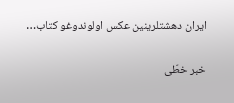ایران دهشتلرینین عکس اولوندوغو کتاب…

خبر خطّی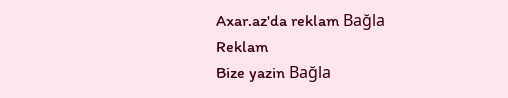Axar.az'da reklam Bağla
Reklam
Bize yazin Bağla